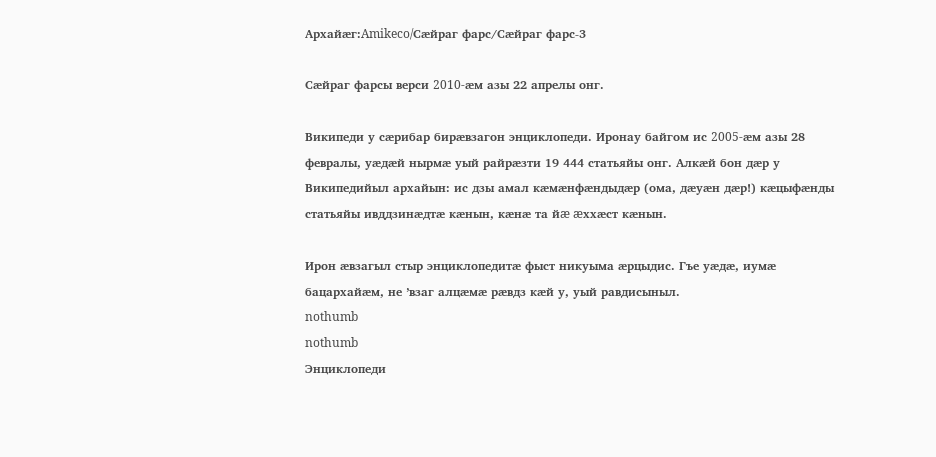Архайæг:Amikeco/Сæйраг фарс/Сæйраг фарс-3

Сæйраг фарсы верси 2010-æм азы 22 апрелы онг.

Википеди у сæрибар бирæвзагон энциклопеди. Иронау байгом ис 2005-æм азы 28 февралы, уæдæй нырмæ уый райрæзти 19 444 статьяйы онг. Алкæй бон дæр у Википедийыл архайын: ис дзы амал кæмæнфæндыдæр (ома, дæуæн дæр!) кæцыфæнды статьяйы ивддзинæдтæ кæнын, кæнæ та йæ æххæст кæнын.

Ирон æвзагыл стыр энциклопедитæ фыст никуыма æрцыдис. Гъе уæдæ, иумæ бацархайæм, не ’взаг алцæмæ рæвдз кæй у, уый равдисыныл.
nothumb
nothumb
Энциклопеди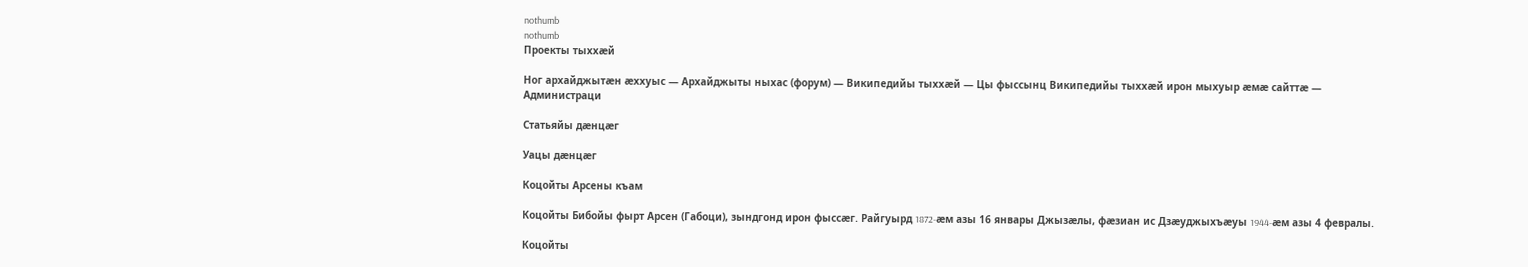nothumb
nothumb
Проекты тыххæй

Ног архайджытæн æххуыс — Архайджыты ныхас (форум) — Википедийы тыххæй — Цы фыссынц Википедийы тыххæй ирон мыхуыр æмæ сайттæ — Администраци

Статьяйы дæнцæг

Уацы дæнцæг

Коцойты Арсены къам

Коцойты Бибойы фырт Арсен (Габоци), зындгонд ирон фыссæг. Райгуырд 1872-æм азы 16 январы Джызæлы, фæзиан ис Дзæуджыхъæуы 1944-æм азы 4 февралы.

Коцойты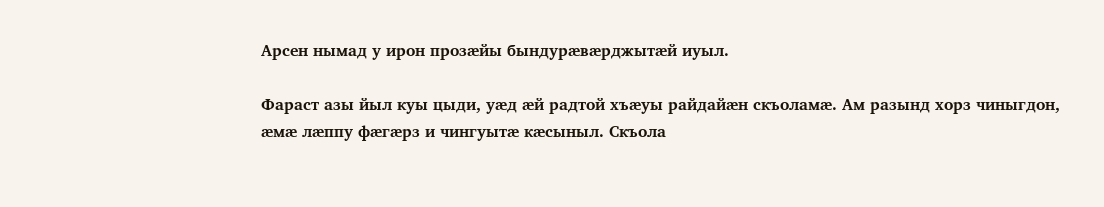Арсен нымад у ирон прозæйы бындурæвæрджытæй иуыл.

Фараст азы йыл куы цыди, уæд æй радтой хъæуы райдайæн скъоламæ. Ам разынд хорз чиныгдон, æмæ лæппу фæгæрз и чингуытæ кæсыныл. Скъола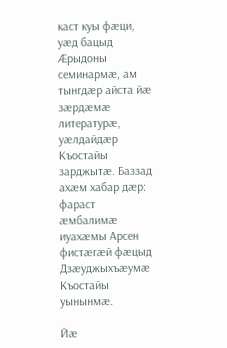каст куы фæци, уæд бацыд Æрыдоны семинармæ, ам тынгдæр айста йæ зæрдæмæ литературæ, уæлдайдæр Къостайы зарджытæ. Баззад ахæм хабар дæр: фараст æмбалимæ иуахæмы Арсен фистæгæй фæцыд Дзæуджыхъæумæ Къостайы уынынмæ.

Йæ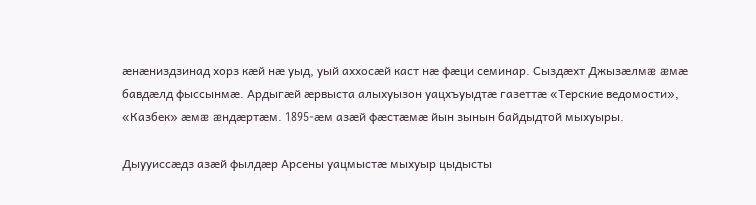æнæниздзинад хорз кæй нæ уыд, уый аххосæй каст нæ фæци семинар. Сыздæхт Джызæлмæ æмæ бавдæлд фыссынмæ. Ардыгæй æрвыста алыхуызон уацхъуыдтæ газеттæ «Терские ведомости», «Казбек» æмæ æндæртæм. 1895-æм азæй фæстæмæ йын зынын байдыдтой мыхуыры.

Дыууиссæдз азæй фылдæр Арсены уацмыстæ мыхуыр цыдысты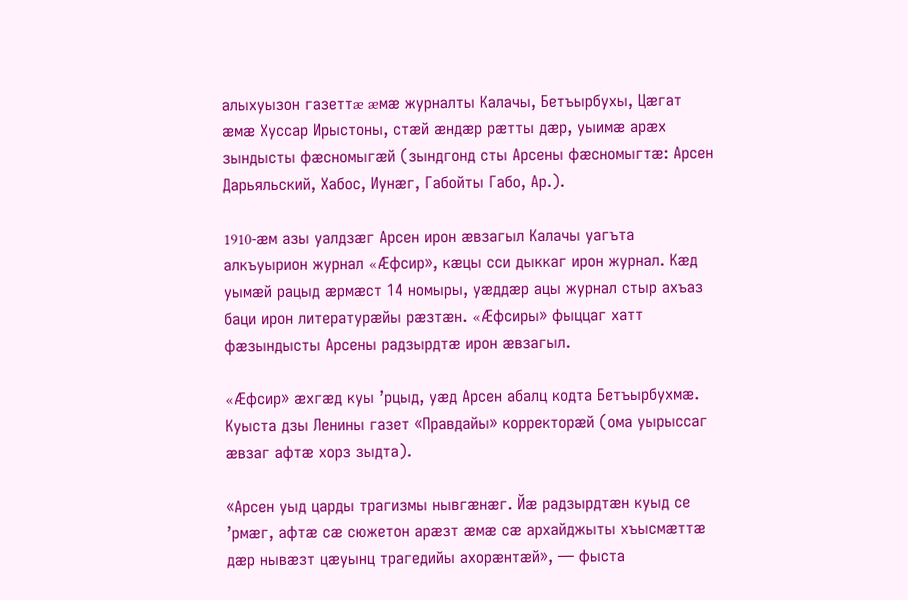алыхуызон газеттæ æмæ журналты Калачы, Бетъырбухы, Цæгат æмæ Хуссар Ирыстоны, стæй æндæр рæтты дæр, уыимæ арæх зындысты фæсномыгæй (зындгонд сты Арсены фæсномыгтæ: Арсен Дарьяльский, Хабос, Иунæг, Габойты Габо, Ар.).

1910-æм азы уалдзæг Арсен ирон æвзагыл Калачы уагъта алкъуырион журнал «Æфсир», кæцы сси дыккаг ирон журнал. Кæд уымæй рацыд æрмæст 14 номыры, уæддæр ацы журнал стыр ахъаз баци ирон литературæйы рæзтæн. «Æфсиры» фыццаг хатт фæзындысты Арсены радзырдтæ ирон æвзагыл.

«Æфсир» æхгæд куы ’рцыд, уæд Арсен абалц кодта Бетъырбухмæ. Куыста дзы Ленины газет «Правдайы» корректорæй (ома уырыссаг æвзаг афтæ хорз зыдта).

«Арсен уыд царды трагизмы нывгæнæг. Йæ радзырдтæн куыд се ’рмæг, афтæ сæ сюжетон арæзт æмæ сæ архайджыты хъысмæттæ дæр нывæзт цæуынц трагедийы ахорæнтæй», — фыста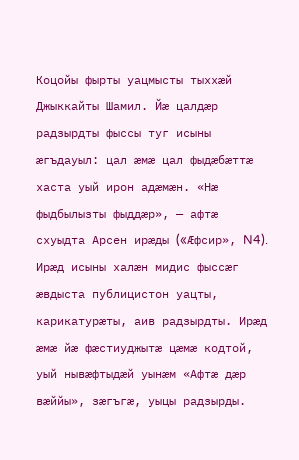Коцойы фырты уацмысты тыххæй Джыккайты Шамил. Йæ цалдæр радзырдты фыссы туг исыны æгъдауыл: цал æмæ цал фыдæбæттæ хаста уый ирон адæмæн. «Нæ фыдбылызты фыддæр», — афтæ схуыдта Арсен ирæды («Æфсир», N4). Ирæд исыны халæн мидис фыссæг æвдыста публицистон уацты, карикатурæты, аив радзырдты. Ирæд æмæ йæ фæстиуджытæ цæмæ кодтой, уый нывæфтыдæй уынæм «Афтæ дæр вæййы», зæгъгæ, уыцы радзырды.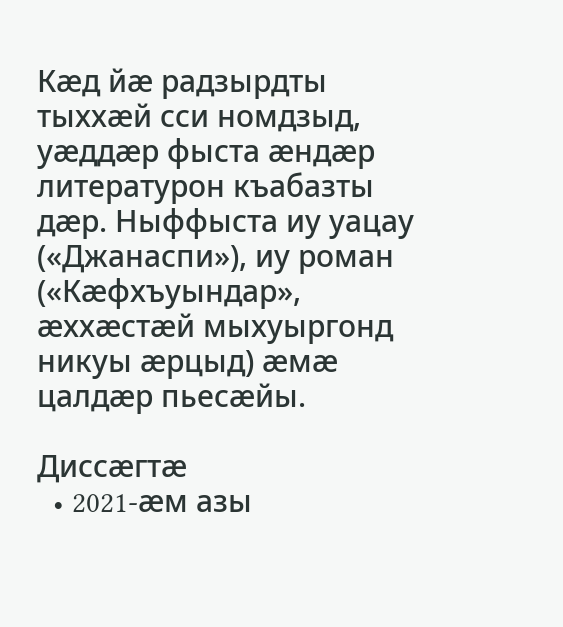Кæд йæ радзырдты тыххæй сси номдзыд, уæддæр фыста æндæр литературон къабазты дæр. Ныффыста иу уацау («Джанаспи»), иу роман («Кæфхъуындар», æххæстæй мыхуыргонд никуы æрцыд) æмæ цалдæр пьесæйы.

Диссæгтæ
  • 2021-æм азы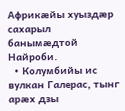Африкæйы хуыздæр сахарыл банымæдтой Найроби.
  • Колумбийы ис вулкан Галерас, тынг арæх дзы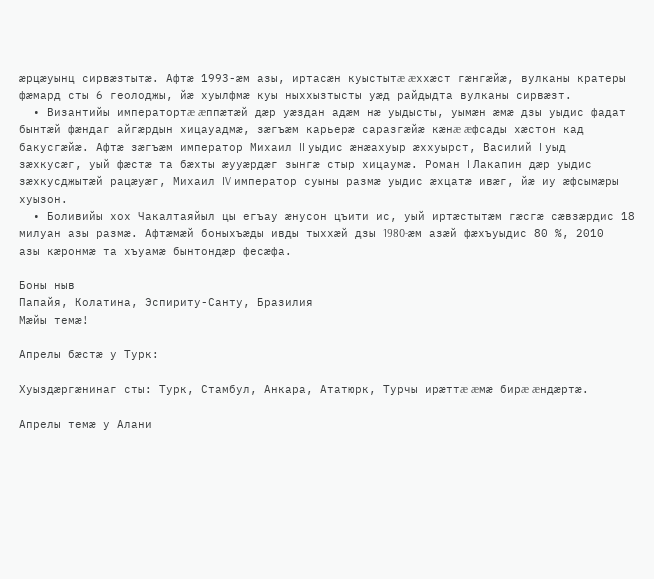æрцæуынц сирвæзтытæ. Афтæ 1993-æм азы, иртасæн куыстытæ æххæст гæнгæйæ, вулканы кратеры фæмард сты 6 геолоджы, йæ хуылфмæ куы ныххызтысты уæд райдыдта вулканы сирвæзт.
  • Византийы императортæ æппæтæй дæр уæздан адæм нæ уыдысты, уымæн æмæ дзы уыдис фадат бынтæй фæндаг айгæрдын хицауадмæ, зæгъæм карьерæ саразгæйæ кæнæ æфсады хæстон кад бакусгæйæ. Афтæ зæгъæм император Михаил II уыдис æнæахуыр æххуырст, Василий I уыд зæхкусæг, уый фæстæ та бæхты æууæрдæг зынгæ стыр хицаумæ. Роман I Лакапин дæр уыдис зæхкусджытæй рацæуæг, Михаил IV император суыны размæ уыдис æхцатæ ивæг, йæ иу æфсымæры хуызон.
  • Боливийы хох Чакалтаяйыл цы егъау æнусон цъити ис, уый иртæстытæм гæсгæ сæвзæрдис 18 милуан азы размæ. Афтæмæй боныхъæды ивды тыххæй дзы 1980-æм азæй фæхъуыдис 80 %, 2010 азы кæронмæ та хъуамæ бынтондæр фесæфа.

Боны ныв
Папайя, Колатина, Эспириту-Санту, Бразилия
Мæйы темæ!

Апрелы бæстæ у Турк:

Хуыздæргæнинаг сты: Турк, Стамбул, Анкара, Ататюрк, Турчы ирæттæ æмæ бирæ æндæртæ.

Апрелы темæ у Алани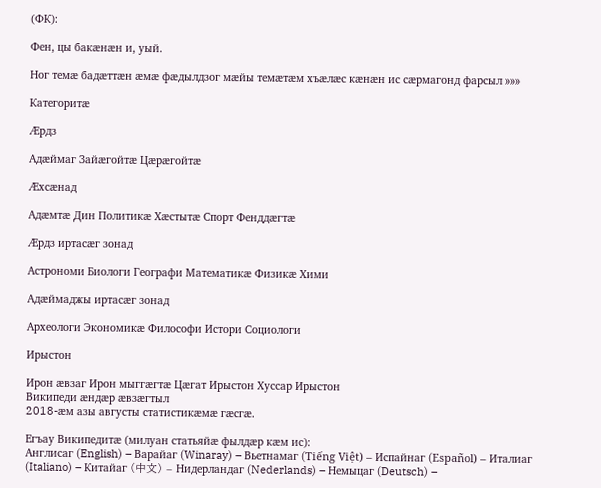(ФК):

Фен, цы бакæнæн и, уый.

Ног темæ бадæттæн æмæ фæдылдзог мæйы темæтæм хъæлæс кæнæн ис сæрмагонд фарсыл »»»

Категоритæ

Æрдз

Адæймаг Зайæгойтæ Цæрæгойтæ

Æхсæнад

Адæмтæ Дин Политикæ Хæстытæ Спорт Фенддæгтæ

Æрдз иртасæг зонад

Астрономи Биологи Географи Математикæ Физикæ Хими

Адæймаджы иртасæг зонад

Археологи Экономикæ Философи Истори Социологи

Ирыстон

Ирон æвзаг Ирон мыггæгтæ Цæгат Ирыстон Хуссар Ирыстон
Википеди æндæр æвзæгтыл
2018-æм азы августы статистикæмæ гæсгæ.

Егъау Википедитæ (милуан статьяйæ фылдæр кæм ис):
Англисаг (English) – Варайаг (Winaray) – Вьетнамаг (Tiếng Việt) – Испайнаг (Español) – Италиаг (Italiano) – Китайаг (中文) – Нидерландаг (Nederlands) – Немыцаг (Deutsch) –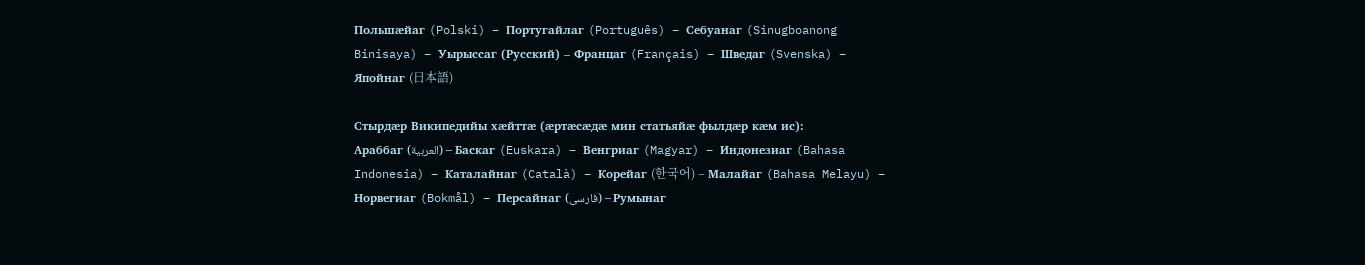Польшæйаг (Polski) – Португайлаг (Português) – Себуанаг (Sinugboanong Binisaya) – Уырыссаг (Русский) – Францаг (Français) – Шведаг (Svenska) – Япойнаг (日本語)

Стырдæр Википедийы хæйттæ (æртæсæдæ мин статьяйæ фылдæр кæм ис):
Араббаг (العربية) – Баскаг (Euskara) – Венгриаг (Magyar) – Индонезиаг (Bahasa Indonesia) – Каталайнаг (Català) – Корейаг (한국어) – Малайаг (Bahasa Melayu) – Норвегиаг (Bokmål) – Персайнаг (فارسی) – Румынаг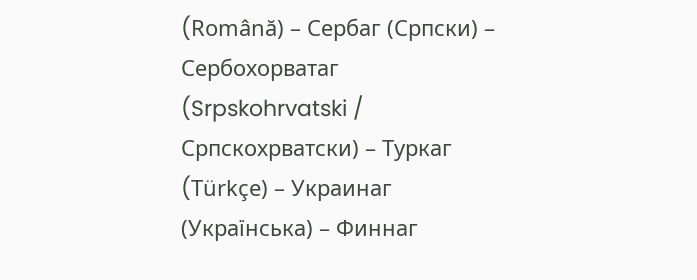(Română) – Сербаг (Српски) – Сербохорватаг (Srpskohrvatski / Српскохрватски) – Туркаг (Türkçe) – Украинаг (Українська) – Финнаг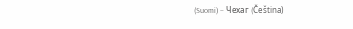(Suomi) – Чехаг (Čeština)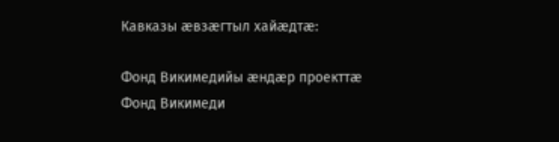Кавказы æвзæгтыл хайæдтæ:

Фонд Викимедийы æндæр проекттæ
Фонд Викимеди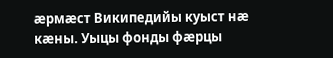æрмæст Википедийы куыст нæ кæны. Уыцы фонды фæрцы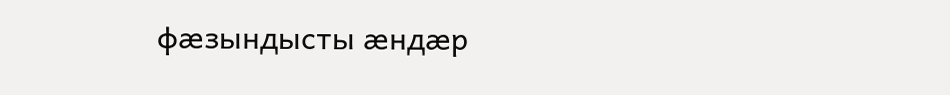фæзындысты æндæр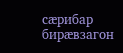сæрибар бирæвзагон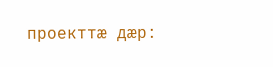проекттæ дæр: